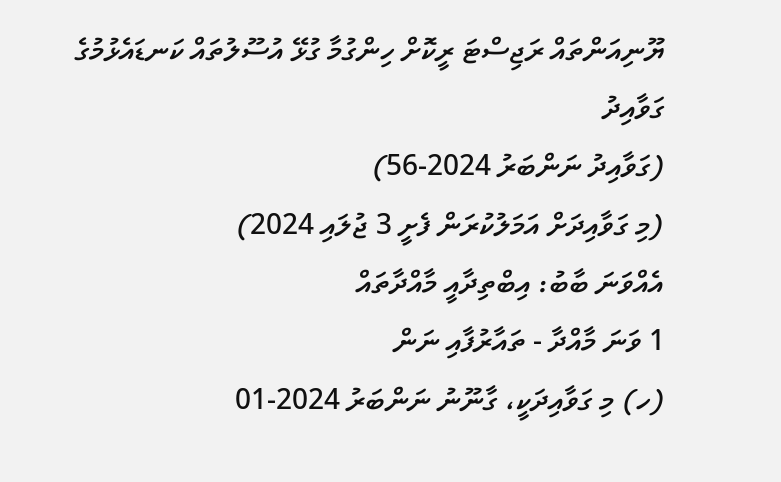ޔޫނިއަންތައް ރަޖިސްޓަ ރީކޮށް ހިންގުމާ ގުޅޭ އުސޫލުތައް ކަނޑައެޅުމުގެ ގަވާއިދު
(ގަވާއިދު ނަންބަރު 2024-56)
(މި ގަވާއިދަށް އަމަލުކުރަން ފެށީ 3 ޖުލައި 2024)
އެއްވަނަ ބާބު: އިބްތިދާއީ މާއްދާތައް
1 ވަނަ މާއްދާ - ތައާރުފާއި ނަން
(ހ) މި ގަވާއިދަކީ، ގާނޫނު ނަންބަރު 2024-01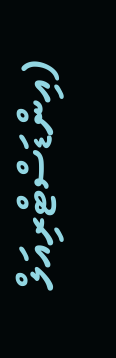(އިންޑަސްޓްރިއަލް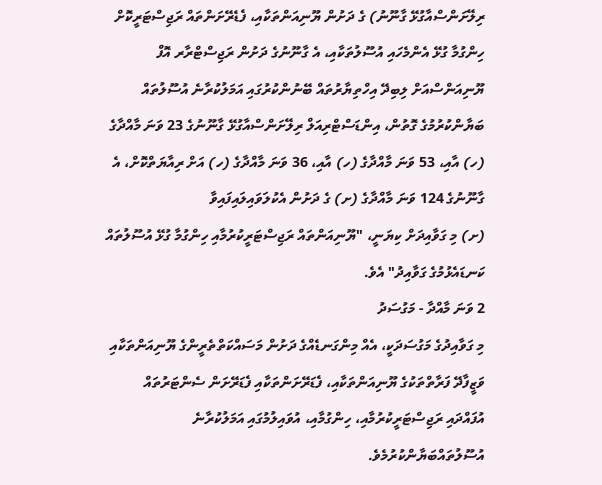ރިލޭށަންސްއާގުޅޭ ގާނޫނު) ގެ ދަށުން ޔޫނިއަންތަކާއި، ފެޑެރޭށަންތައް ރަޖިސްޓަރީކޮށް ހިންގުމާ ގުޅޭ އެންމެހައި އުސޫލުތަކާއި، އެ ގާނޫނުގެ ދަށުން ރަޖިސްޓްރާރ އޮފް ޔޫނިއަންސްއަށް ލިބިދޭ އިހްތިޔާރުތައް ބޭނުންކުރުގައި އަމަލުކުރާނެ އުސޫލުތައް ބަޔާންކުރުމުގެ ގޮތުން، އިންޑަސްޓްރިއަލް ރިލޭށަންސްއާގުޅޭ ގާނޫނުގެ 23 ވަނަ މާއްދާގެ (ހ) އާއި، 53 ވަނަ މާއްދާގެ (ހ) އާއި، 36 ވަނަ މާއްދާގެ (ހ) އަށް ރިއާޔަތްކޮށް، އެ ގާނޫނުގެ 124 ވަނަ މާއްދާގެ (ށ) ގެ ދަށުން އެކުލަވައިލައިފައިވާ
(ށ) މި ގަވާއިދަށް ކިޔަނީ، "ޔޫނިއަންތައް ރަޖިސްޓަރީކުރުމާއި ހިންގުމާ ގުޅޭ އުސޫލުތައް ކަނޑައެޅުމުގެ ގަވާއިދު" އެވެ.
2 ވަނަ މާއްދާ - މަގުސަދު
މި ގަވާއިދުގެ މަގުސަދަކީ، އެއް މިންގަނޑެއްގެ ދަށުން މަސައްކަތްތެރީންގެ ޔޫނިއަންތަކާއި ވަޒީފާދޭ ފަރާތްތަކުގެ ޔޫނިއަންތަކާއި، ފެޑަރޭށަންތަކާއި ފެޑަރޭށަން ސެންޓަރުތައް އުފައްދައި ރަޖިސްޓަރީކުރުމާއި، ހިންގުމާއި، އުވައިލުމުގައި އަމަލުކުރާނެ އުސޫލުތައްބަޔާންކުރުމެވެ.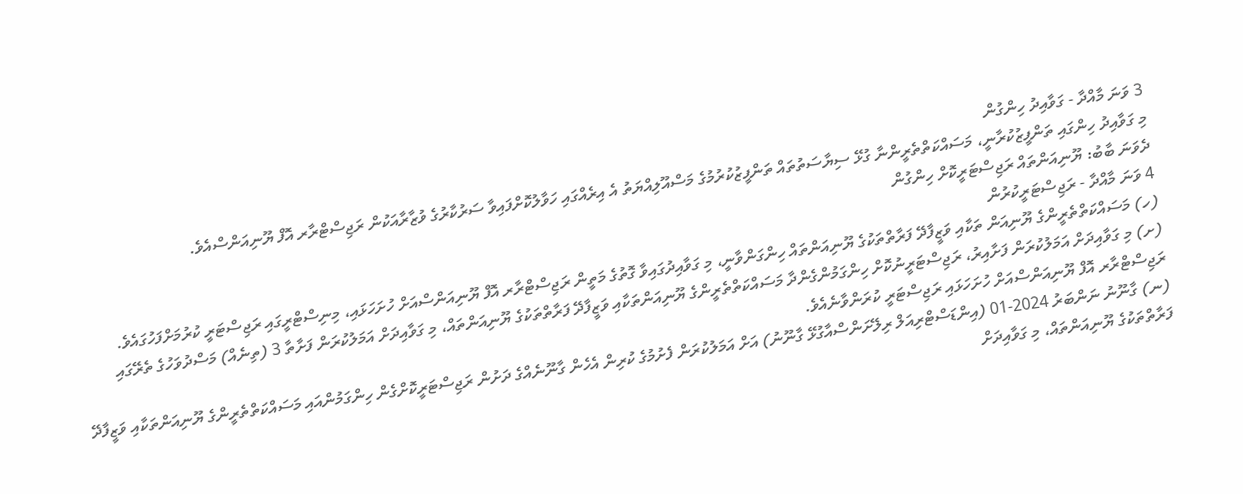3 ވަނަ މާއްދާ - ގަވާއިދު ހިންގުން
މި ގަވާއިދު ހިންގައި ތަންފީޒުކުރާނީ، މަސައްކަތްތެރީންނާ ގުޅޭ ސިޔާސަތުތައް ތަންފީޒުކުރުމުގެ މަސްއޫލިއްޔަތު އެ އިރެއްގައި ހަވާލުކޮށްފައިވާ ސަރުކާރުގެ ވުޒާރާއަކުން ރަޖިސްޓްރާރ އޮފް ޔޫނިއަންސްއެވެ.
ދެވަނަ ބާބު: ޔޫނިއަންތައް ރަޖިސްޓަރީކޮށް ހިންގުން
4 ވަނަ މާއްދާ - ރަޖިސްޓަރީކުރުން
(ހ) މަސައްކަތްތެރީންގެ ޔޫނިއަން ތަކާއި ވަޒީފާދޭ ފަރާތްތަކުގެ ޔޫނިއަންތައް ހިންގަންވާނީ، މި ގަވާއިދުގައިވާ ގޮތުގެ މަތީން ރަޖިސްޓްރާރ އޮފް ޔޫނިއަންސްއަށް ހުށަހަޅައި، މިނިސްޓްރީގައި ރަޖިސްޓަރީ ކުރުމަށްފަހުގައެވެ.
(ށ) މި ގަވާއިދަށް އަމަލުކުރަން ފަށާއިރު، ރަޖިސްޓަރީނުކޮށް ހިންގަމުންގެންދާ މަސައްކަތްތެރީންގެ ޔޫނިއަންތަކާއި ވަޒީފާދޭ ފަރާތްތަކުގެ ޔޫނިއަންތައް، މި ގަވާއިދަށް އަމަލުކުރަން ފަށާތާ 3 (ތިނެއް) މަސްދުވަހުގެ ތެރޭގައި ރަޖިސްޓްރާރ އޮފް ޔޫނިއަންސްއަށް ހުށަހަޅައި ރަޖިސްޓަރީ ކުރަންވާނެއެވެ.
(ނ) ގާނޫނު ނަންބަރު 2024-01 (އިންޑަސްޓްރިއަލް ރިލޭށަންސްއާގުޅޭ ގާނޫނު) އަށް އަމަލުކުރަން ފެށުމުގެ ކުރިން އެހެން ގާނޫނެއްގެ ދަށުން ރަޖިސްޓަރީކޮށްގެން ހިންގަމުންއައި މަސައްކަތްތެރީންގެ ޔޫނިއަންތަކާއި ވަޒީފާދޭ ފަރާތްތަކުގެ ޔޫނިއަންތައް، މި ގަވާއިދަށް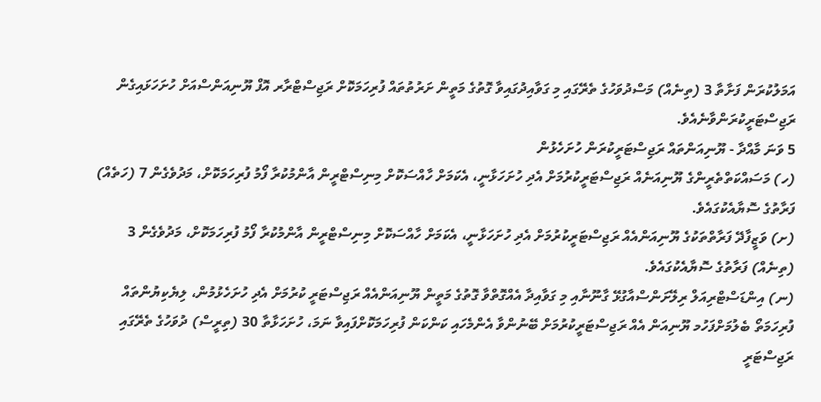އަމަލުކުރަން ފަށާތާ 3 (ތިނެއް) މަސްދުވަހުގެ ތެރޭގައި މި ގަވާއިދުގައިވާ ގޮތުގެ މަތީން ށަރުތުތައް ފުރިހަމަކޮށް ރަޖިސްޓްރާރ އޮފް ޔޫނިއަންސްއަށް ހުށަހަޅައިގެން ރަޖިސްޓަރީކުރަންވާނެއެވެ.
5 ވަނަ މާއްދާ - ޔޫނިއަންތައް ރަޖިސްޓަރީކުރަން ހުށަހެޅުން
(ހ) މަސައްކަތްތެރީންގެ ޔޫނިއަނެއް ރަޖިސްޓަރީކުރުމަށް އެދި ހުށަހަޅާނީ، އެކަމަށް ހާއްސަކޮށް މިނިސްޓްރީން އާންމުކުރާ ފޯމު ފުރިހަމަކޮށް، މަދުވެގެން 7 (ހަތެއް) ފަރާތުގެ ސޮޔާއެކުގައެވެ.
(ށ) ވަޒީފާދޭ ފަރާތްތަކުގެ ޔޫނިއަންއެއް ރަޖިސްޓަރީކުރުމަށް އެދި ހުށަހަޅާނީ، އެކަމަށް ހާއްސަކޮށް މިނިސްޓްރީން އާންމުކުރާ ފޯމު ފުރިހަމަކޮށް، މަދުވެގެން 3 (ތިނެއް) ފަރާތުގެ ސޮޔާއެކުގައެވެ.
(ނ) އިންޑަސްޓްރިއަލް ރިލޭށަންސްއާގުޅޭ ގާނޫނާއި މި ގަވާއިދާ އެއްގޮތްވާ ގޮތުގެ މަތީން ޔޫނިއަންއެއް ރަޖިސްޓަރީ ކުރުމަށް އެދި ހުށަހެޅުމުން، ލިޔެކިޔުންތައް ފުރިހަމަތޯ ބެލުމަށްފަހުމ ޔޫނިއަން އެއް ރަޖިސްޓަރީކުރުމަށް ބޭނުންވާ އެންމެހައި ކަންކަން ފުރިހަމަކޮށްފައިވާ ނަމަ، ހުށަހަޅާތާ 30 (ތިރީސް) ދުވަހުގެ ތެރޭގައި ރަޖިސްޓަރީ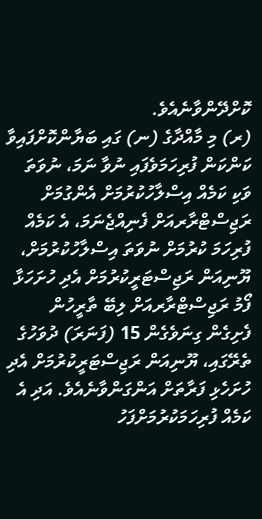ކޮށްދޭންވާނެއެވެ.
(ރ) މި މާއްދާގެ (ނ) ގައި ބަޔާންކޮށްފައިވާ ކަންކަން ފުރިހަމަވެފައި ނުވާ ނަމަ، ނުވަތަ ވަކި ކަމެއް އިސްލާހުކުރުމަށް އެންގުމަށް ރަޖިސްޓްރާރއަށް ފެނިއްޖެނަމަ، އެ ކަމެއް ފުރިހަމަ ކުރުމަށް ނުވަތަ އިސްލާހުކުރުމަށް، ޔޫނިއަން ރަޖިސްޓަރީކުރުމަށް އެދި ހުށަހަޅާ ފޯމު ރަޖިސްޓްރާރއަށް ލިބޭ ތާރީހުން ފެށިގެން ގިނަވެގެން 15 (ފަނަރަ) ދުވަހުގެ ތެރޭގައި، ޔޫނިއަން ރަޖިސްޓަރީކުރުމަށް އެދި ހުށަހެޅި ފަރާތަށް އަންގަންވާނެއެވެ. އަދި އެ ކަމެއް ފުރިހަމަކުރުމަށްފަހު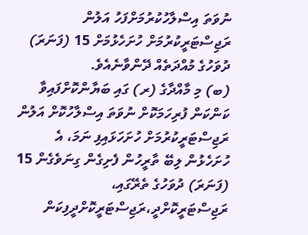ނުވަތަ އިސްލާހުކުރުމަށްފަހު އަލުން ރަޖިސްޓަރީކުރުމަށް ހުށަހެޅުމަށް 15 (ފަނަރަ) ދުވަހުގެ މުއްދަތެއް ދޭންވާނެއެވެ.
(ބ) މި މާއްދާގެ (ރ) ގައި ބަޔާންކޮށްފައިވާ ކަންކަން ފުރިހަމަކޮށް ނުވަތަ އިސްލާހުކޮށް އަލުން ރަޖިސްޓަރީކުރުމަށް ހުށަހަޅައިފި ނަމަ، އެ ހުށަހެޅުން ލިބޭ ތާރީހުން ފެށިގެން ގިނަވެގެން 15 (ފަނަރަ) ދުވަހުގެ ތެރޭގައި، ރަޖިސްޓަރީކޮށްދީ،ރަޖިސްޓަރީކޮށްދީފިކަން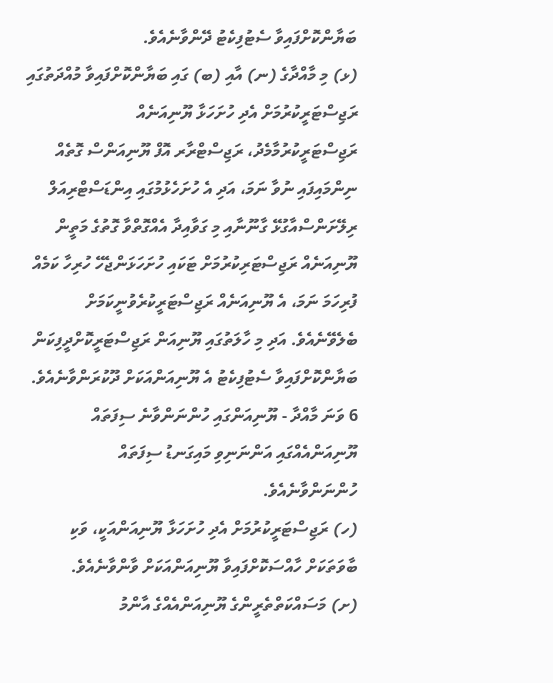ބަޔާންކޮށްފައިވާ ސެޓުފިކެޓު ދޭންވާނެއެވެ.
(ޅ) މި މާއްދާގެ (ނ) އާއި (ބ) ގައި ބަޔާންކޮށްފައިވާ މުއްދަތުގައި ރަޖިސްޓަރީކުރުމަށް އެދި ހުށަހަޅާ ޔޫނިއަނެއް ރަޖިސްޓަރީކުރުމާމެދު، ރަޖިސްޓްރާރ އޮފް ޔޫނިއަންސް ގޮތެއް ނިންމައިފައި ނުވާ ނަމަ، އަދި އެ ހުށަހެޅުމުގައި އިންޑަސްޓްރިއަލް ރިލޭށަންސްއާގުޅޭ ގާނޫނާއި މި ގަވާއިދާ އެއްގޮތްވާ ގޮތުގެ މަތީން ޔޫނިއަނެއް ރަޖިސްޓަރިކުރުމަށް ޓަކައި ހުށަހަޅަންޖެހޭ ހުރިހާ ކަމެއް ފުރިހަމަ ނަމަ، އެ ޔޫނިއަނެއް ރަޖިސްޓަރީކުރެވުނީކަމަށް ބެލެވޭނެއެވެ. އަދި މި ހާލަތުގައި ޔޫނިއަން ރަޖިސްޓަރީކޮށްދީފިކަން ބަޔާންކޮށްފައިވާ ސެޓުފިކެޓު އެ ޔޫނިއަންއަކަށް ދޫކުރަންވާނެއެވެ.
6 ވަނަ މާއްދާ - ޔޫނިއަންގައި ހުންނަންވާނެ ސިފަތައް
ޔޫނިއަންއެއްގައި އަންނަނިވި މައިގަނޑު ސިފަތައް ހުންނަންވާނެއެވެ.
(ހ) ރަޖިސްޓަރީކުރުމަށް އެދި ހުށަހަޅާ ޔޫނިއަންއަކީ، ވަކި ބާވަތަކަށް ހާއްސަކޮށްފައިވާ ޔޫނިއަންއަކަށް ވާންވާނެއެވެ.
(ށ) މަސައްކަތްތެރީންގެ ޔޫނިއަންއެއްގެ އާންމު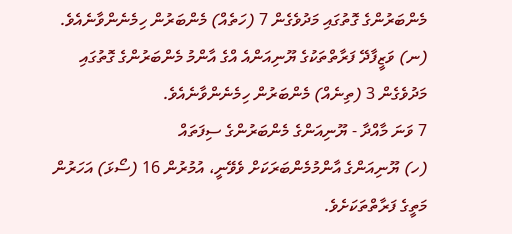މެންބަރުންގެ ގޮތުގައި މަދުވެގެން 7 (ހަތެއް) މެންބަރުން ހިމެނެންވާނެއެވެ.
(ނ) ވަޒީފާދޭ ފަރާތްތަކުގެ ޔޫނިއަންއެ އްގެ އާންމު މެންބަރުންގެ ގޮތުގައި މަދުވެގެން 3 (ތިނެއް) މެންބަރުން ހިމެނެންވާނެއެވެ.
7 ވަނަ މާއްދާ - ޔޫނިއަންގެ މެންބަރުންގެ ސިފަތައް
(ހ) ޔޫނިއަންގެ އާންމުމެންބަރަކަށް ވެވޭނީ، އުމުރުން 16 (ސޯޅަ) އަހަރުން މަތީގެ ފަރާތްތަކަށެވެ.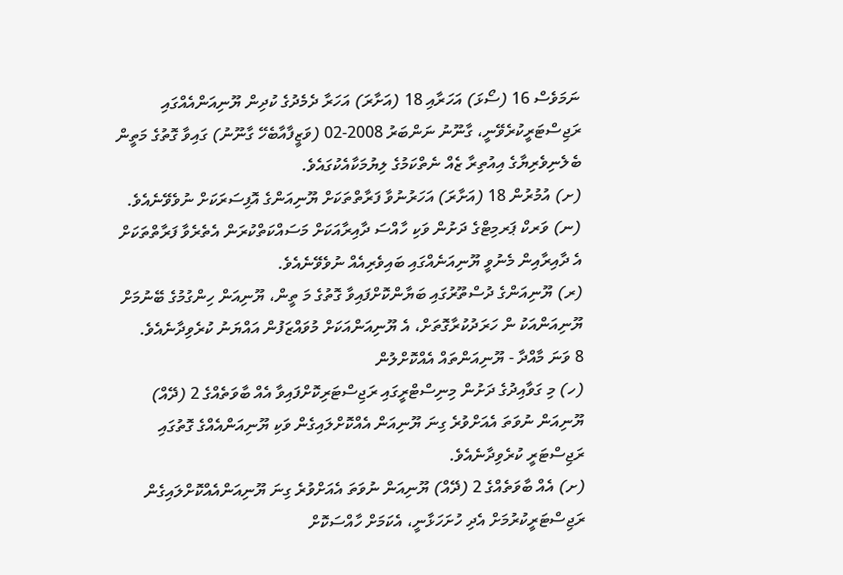ނަމަވެސް 16 (ސޯޅަ) އަހަރާއި 18 (އަށާރަ) އަހަރާ ދެމެދުގެ ކުދިން ޔޫނިއަންއެއްގައި ރަޖިސްޓަރީކުރެވޭނީ، ގާނޫނު ނަންބަރު 2008-02 (ވަޒީފާއާބެހޭ ގާނޫނު) ގައިވާ ގޮތުގެ މަތީން ބެލެނިވެރިޔާގެ އިއުތިރާ ޒެއް ނެތްކަމުގެ ލިޔުމަކާއެކުގައެވެ.
(ށ) އުމުރުން 18 (އަށާރަ) އަހަރުނުވާ ފަރާތްތަކަށް ޔޫނިއަންގެ އޮފިސަރަކަށް ނުވެވޭނެއެވެ.
(ނ) ވަރކް ޕަރމިޓްގެ ދަށުން ވަކި ހާއްސަ ދާއިރާއަކަށް މަސައްކަތްކުރަން އެތެރެވާ ފަރާތްތަކަށް އެ ދާއިރާއިން މެނުވީ ޔޫނިއަނެއްގައި ބައިވެރިއެއް ނުވެވޭނެއެވެ.
(ރ) ޔޫނިއަންގެ ދުސްތޫރުގައި ބަޔާންކޮށްފައިވާ ގޮތުގެ މަ ތީން، ޔޫނިއަން ހިންގުމުގެ ބޭނުމަށް ޔޫނިއަންއަކު ން ހަރަދުކުރާގޮތަށް، އެ ޔޫނިއަންއަކަށް މުވައްޒަފުން އައްޔަނު ކުރެވިދާނެއެވެ.
8 ވަނަ މާއްދާ - ޔޫނިއަންތައް އެއްކޮށްލުން
(ހ) މި ގަވާއިދުގެ ދަށުން މިނިސްޓްރީގައި ރަޖިސްޓަރިކޮށްފައިވާ އެއް ބާވަތެއްގެ 2 (ދޭއް) ޔޫނިއަން ނުވަތަ އެއަށްވުރެ ގިނަ ޔޫނިއަން އެއްކޮށްލައިގެން ވަކި ޔޫނިއަންއެއްގެ ގޮތުގައި ރަޖިސްޓަރީ ކުރެވިދާނެއެވެ.
(ށ) އެއް ބާވަތެއްގެ 2 (ދޭއް) ޔޫނިއަން ނުވަތަ އެއަށްވުރެ ގިނަ ޔޫނިއަންއެއްކޮށްލައިގެން ރަޖިސްޓަރީކުރުމަށް އެދި ހުށަހަޅާނީ، އެކަމަށް ހާއްސަކޮށް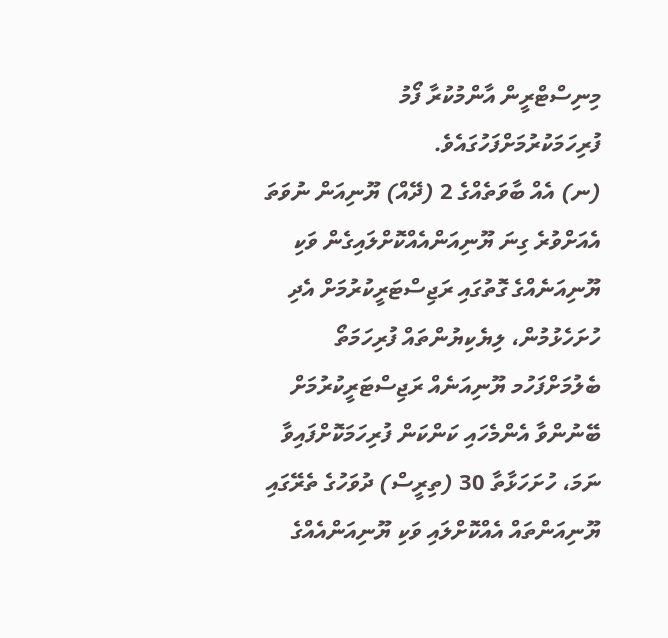މިނިސްޓްރީން އާންމުކުރާ ފޯމު ފުރިހަމަކުރުމަށްފަހުގައެވެ.
(ނ) އެއް ބާވަތެއްގެ 2 (ދޭއް) ޔޫނިއަން ނުވަތަ އެއަށްވުރެ ގިނަ ޔޫނިއަންއެއްކޮށްލައިގެން ވަކި ޔޫނިއަނެއްގެ ގޮތުގައި ރަޖިސްޓަރީކުރުމަށް އެދި ހުށަހެޅުމުން، ލިޔެކިޔުންތައް ފުރިހަމަތޯ ބެލުމަށްފަހުމ ޔޫނިއަނެއް ރަޖިސްޓަރީކުރުމަށް ބޭނުންވާ އެންމެހައި ކަންކަން ފުރިހަމަކޮށްފައިވާ ނަމަ، ހުށަހަޅާތާ 30 (ތިރީސް) ދުވަހުގެ ތެރޭގައި ޔޫނިއަންތައް އެއްކޮށްލައި ވަކި ޔޫނިއަންއެއްގެ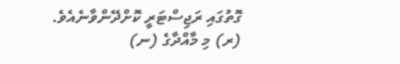ގޮތުގައި ރަޖިސްޓަރީ ކޮށްދޭންވާނެއެވެ.
(ރ) މި މާއްދާގެ (ނ)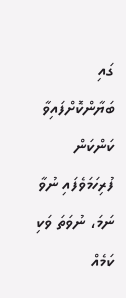ގައި ބަޔާންކޮށްފައިވާ ކަންކަން ފުރިހަމަވެފައި ނުވާ ނަމަ، ނުވަތަ ވަކި ކަމެއް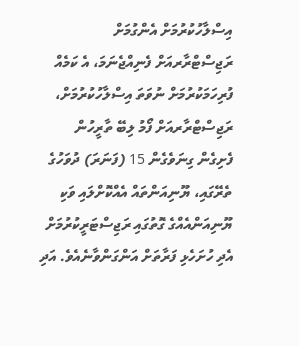އިސްލާހުކުރުމަށް އެންގުމަށް ރަޖިސްޓްރާރއަށް ފެނިއްޖެނަމަ، އެ ކަމެއް ފުރިހަމަކުރުމަށް ނުވަތަ އިސްލާހުކުރުމަށް، ރަޖިސްޓްރާރއަށް ފޯމު ލިބޭ ތާރީހުން ފެށިގެން ގިނަވެގެން 15 (ފަނަރަ) ދުވަހުގެ ތެރޭގައި، ޔޫނިއަންތައް އެއްކޮށްލައި ވަކި ޔޫނިއަންއެއްގެ ގޮތުގައި ރަޖިސްޓަރީކުރުމަށް އެދި ހުށަހެޅި ފަރާތަށް އަންގަންވާނެއެވެ. އަދި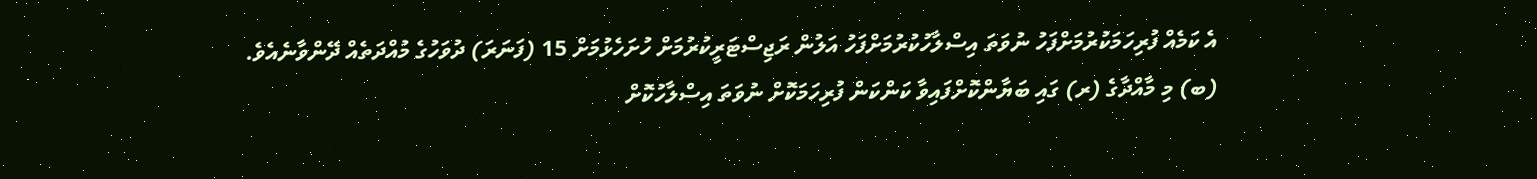އެ ކަމެއް ފުރިހަމަކުރުމަށްފަހު ނުވަތަ އިސްލާހުކުރުމަށްފަހު އަލުން ރަޖިސްޓަރީކުރުމަށް ހުށަހެޅުމަށް 15 (ފަނަރަ) ދުވަހުގެ މުއްދަތެއް ދޭންވާނެއެވެ.
(ބ) މި މާއްދާގެ (ރ) ގައި ބަޔާންކޮށްފައިވާ ކަންކަން ފުރިހަމަކޮށް ނުވަތަ އިސްލާހުކޮށް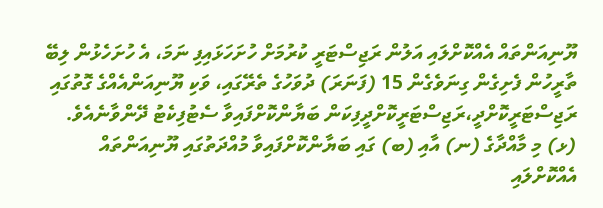ޔޫނިއަންތައް އެއްކޮށްލައި އަލުން ރަޖިސްޓަރީ ކުރުމަށް ހުށަހަޅައިފި ނަމަ، އެ ހުށަހެޅުން ލިބޭ ތާރީހުން ފެށިގެން ގިނަވެގެން 15 (ފަނަރަ) ދުވަހުގެ ތެރޭގައި، ވަކި ޔޫނިއަންއެއްގެ ގޮތުގައި ރަޖިސްޓަރީކޮށްދީ،ރަޖިސްޓަރީކޮށްދީފިކަން ބަޔާންކޮށްފައިވާ ސެޓުފިކެޓު ދޭންވާނެއެވެ.
(ޅ) މި މާއްދާގެ (ނ) އާއި (ބ) ގައި ބަޔާންކޮށްފައިވާ މުއްދަތުގައި ޔޫނިއަންތައް އެއްކޮށްލައި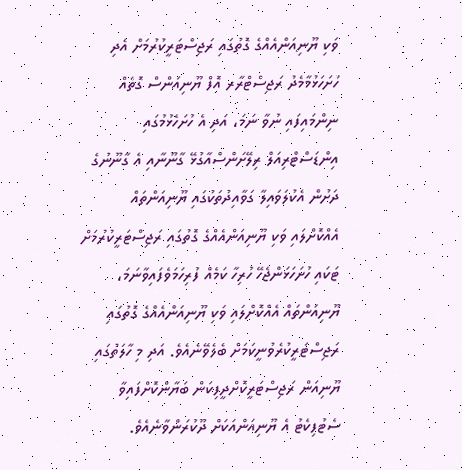ވަކި ޔޫނިއަންއެއްގެ ގޮތުގައި ރަޖިސްޓަރީކުރުމަށް އެދި ހުށަހަޅުމާމެދު ރަޖިސްޓްރާރ އޮފް ޔޫނިއަންސް ގޮތެއް ނިންމައިފައި ނުވާ ނަމަ، އަދި އެ ހުށަހެޅުމުގައި އިންޑަސްޓްރިއަލް ރިލޭށަންސްއާގުޅޭ ގާނޫނާއި އެ ގާނޫނުގެ ދަށުން އެކުލަވައިލާ ގަވާއިދުތަކުގައި ޔޫނިއަންތައް އެއްކޮށްލައި ވަކި ޔޫނިއަންއެއްގެ ގޮތުގައި ރަޖިސްޓަރީކުރުމަށް ޓަކައި ހުށަހަޅަންޖެހޭ ހުރިހާ ކަމެއް ފުރިހަމަވެފައިވާނަމަ، ޔޫނިއަންތައް އެއްކޮށްލައި ވަކި ޔޫނިއަންއެއްގެ ގޮތުގައި ރަޖިސްޓަރީކުރެވުނީކަމަށް ބެލެވޭނެއެވެ. އަދި މި ހާލަތުގައި ޔޫނިއަން ރަޖިސްޓަރީކޮށްދީފިކަން ބަޔާންކޮށްފައިވާ ސެޓުފިކެޓު އެ ޔޫނިއަންއަކަށް ދޫކުރަންވާނެއެވެ.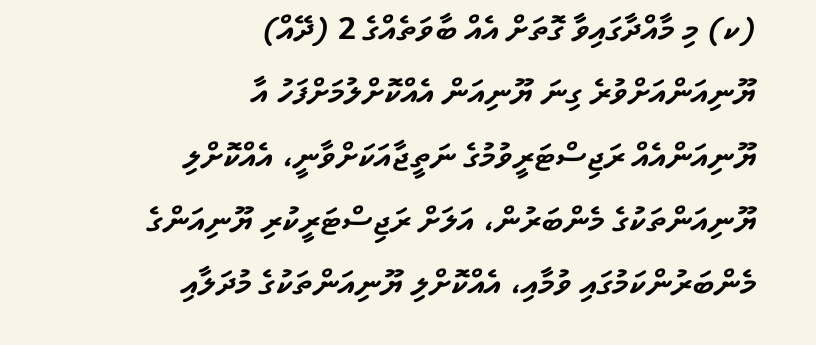(ކ) މި މާއްދާގައިވާ ގޮތަށް އެއް ބާވަތެއްގެ 2 (ދޭއް) ޔޫނިއަންއަށްވުރެ ގިނަ ޔޫނިއަން އެއްކޮށްލުމަށްފަހު އާ ޔޫނިއަންއެއް ރަޖިސްޓަރީވުމުގެ ނަތީޖާއަކަށްވާނީ، އެއްކޮށްލި ޔޫނިއަންތަކުގެ މެންބަރުން، އަލަށް ރަޖިސްޓަރީކުރި ޔޫނިއަންގެ މެންބަރުންކަމުގައި ވުމާއި، އެއްކޮށްލި ޔޫނިއަންތަކުގެ މުދަލާއި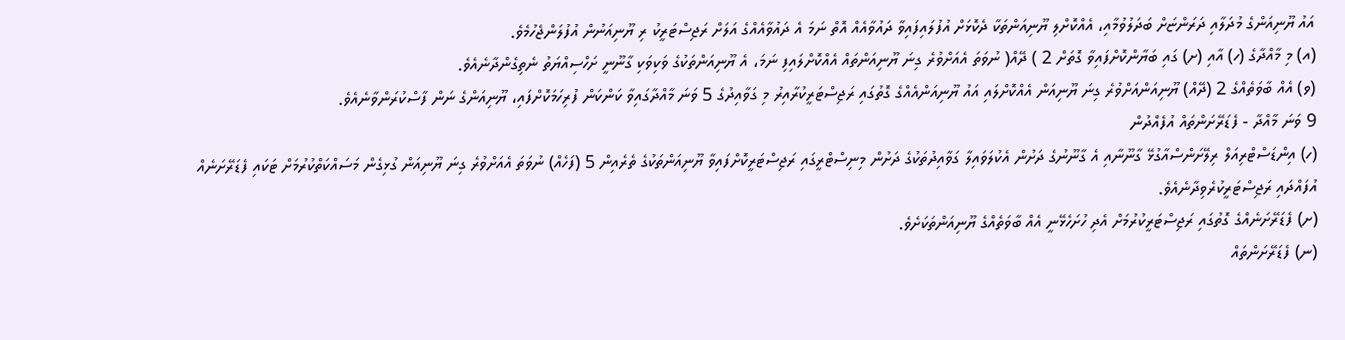އައު ޔޫނިއަންގެ މުދަލާއި ދަރަންޏަށް ބަދަލުވުމާއި، އެއްކޮށްލި ޔޫނިއަންތަކާ ދެކޮޅަށް އުފުލައިފައިވާ ދައުވާއެއް އޮތް ނަމަ އެ ދައުވާއެއްގެ އަލަށް ރަޖިސްޓަރީކު ރި ޔޫނިއަނުން އުފުލަންޖެހުމެވެ.
(އ) މި މާއްދާގެ (ހ) އާއި (ށ) ގައި ބަޔާންކޮށްފައިވާ ގޮތަށް 2 ) ދޭއް( ނުވަތަ އެއަށްވުރެ ގިނަ ޔޫނިއަންތައް އެއްކޮށްލައިފި ނަމަ، އެ ޔޫނިއަންތަކުގެ ވަކިވަކި ގާނޫނީ ށަހްސިއްޔަތު ނެތިގެންދާނެއެވެ.
(ވ) އެއް ބާވަތެއްގެ 2 (ދޭއް) ޔޫނިއަންއަށްވުރެ ގިނަ ޔޫނިއަން އެއްކޮށްލައި އައު ޔޫނިއަންއެއްގެ ގޮތުގައި ރަޖިސްޓަރީކުރާއިރު މި ގަވާއިދުގެ 5 ވަނަ މާއްދާގައިވާ ކަންކަން ފުރިހަމަކޮށްފައި، ޔޫނިއަންގެ ނަން ފާސްކުރަންވާނެއެވެ.
9 ވަނަ މާއްދާ - ފެޑަރޭށަންތައް އުފެއްދުން
(ހ) އިންޑަސްޓްރިއަލް ރިލޭށަންސްއާގުޅޭ ގާނޫނާއި އެ ގާނޫނުގެ ދަށުން އެކުލަވައިލާ ގަވާއިދުތަކުގެ ދަށުން މިނިސްޓްރީގައި ރަޖިސްޓަރީކޮށްފައިވާ ޔޫނިއަންތަކުގެ ތެރެއިން 5 (ފަހެއް) ނުވަތަ އެއަށްވުރެ ގިނަ ޔޫނިއަން ގުޅިގެން މަސައްކަތްކުރުމަށް ޓަކައި ފެޑަރޭށަނެއް އުފައްދައި ރަޖިސްޓަރީކުރެވިދާނެއެވެ.
(ށ) ފެޑަރޭށަނެއްގެ ގޮތުގައި ރަޖިސްޓަރީކުރުމަށް އެދި ހުށަހެޅޭނީ އެއް ބާވަތެއްގެ ޔޫނިއަންތަކަށެވެ.
(ނ) ފެޑަރޭށަންތައް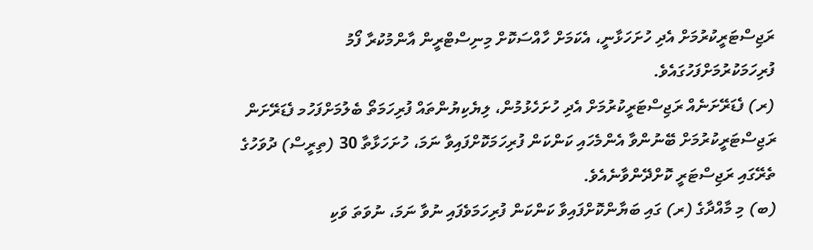ރަޖިސްޓަރީކުރުމަށް އެދި ހުށަހަޅާނީ، އެކަމަށް ހާއްސަކޮށް މިނިސްޓްރީން އާންމުކުރާ ފޯމު ފުރިހަމަކުރުމަށްފަހުގައެވެ.
(ރ) ފެޑަރޭށަނެއް ރަޖިސްޓަރީކުރުމަށް އެދި ހުށަހެޅުމުން، ލިޔެކިޔުންތައް ފުރިހަމަތޯ ބެލުމަށްފަހުމ ފެޑަރޭށަން ރަޖިސްޓަރީކުރުމަށް ބޭނުންވާ އެންމެހައި ކަންކަން ފުރިހަމަކޮށްފައިވާ ނަމަ، ހުށަހަޅާތާ 30 (ތިރީސް) ދުވަހުގެ ތެރޭގައި ރަޖިސްޓަރީ ކޮށްދޭންވާނެއެވެ.
(ބ) މި މާއްދާގެ (ރ) ގައި ބަޔާންކޮށްފައިވާ ކަންކަން ފުރިހަމަވެފައި ނުވާ ނަމަ، ނުވަތަ ވަކި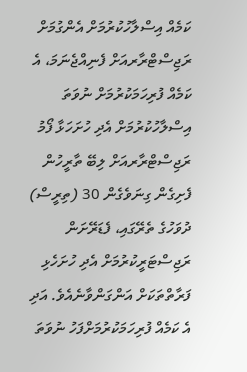ކަމެއް އިސްލާހުކުރުމަށް އެންގުމަށް ރަޖިސްޓްރާރއަށް ފެނިއްޖެނަމަ، އެ ކަމެއް ފުރިހަމަކުރުމަށް ނުވަތަ އިސްލާހުކުރުމަށް އެދި ހުށަހަޅާ ފޯމު ރަޖިސްޓްރާރއަށް ލިބޭ ތާރީހުން ފެށިގެން ގިނަވެގެން 30 (ތިރީސް) ދުވަހުގެ ތެރޭގައި، ފެޑަރޭށަން ރަޖިސްޓަރީކުރުމަށް އެދި ހުށަހެޅި ފަރާތްތަކަށް އަންގަންވާނެއެވެ. އަދި އެ ކަމެއް ފުރިހަމަކުރުމަށްފަހު ނުވަތަ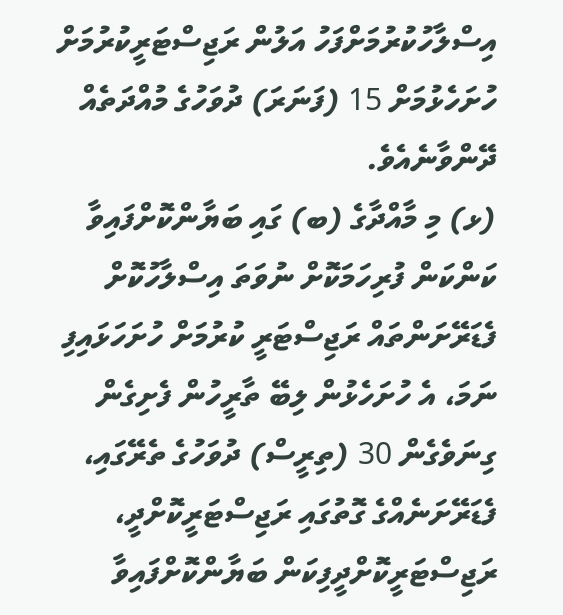އިސްލާހުކުރުމަށްފަހު އަލުން ރަޖިސްޓަރީކުރުމަށް ހުށަހެޅުމަށް 15 (ފަނަރަ) ދުވަހުގެ މުއްދަތެއް ދޭންވާނެއެވެ.
(ޅ) މި މާއްދާގެ (ބ) ގައި ބަޔާންކޮށްފައިވާ ކަންކަން ފުރިހަމަކޮށް ނުވަތަ އިސްލާހުކޮށް ފެޑަރޭށަންތައް ރަޖިސްޓަރީ ކުރުމަށް ހުށަހަޅައިފި ނަމަ، އެ ހުށަހެޅުން ލިބޭ ތާރީހުން ފެށިގެން ގިނަވެގެން 30 (ތިރީސް) ދުވަހުގެ ތެރޭގައި، ފެޑަރޭށަނެއްގެ ގޮތުގައި ރަޖިސްޓަރީކޮށްދީ، ރަޖިސްޓަރީކޮށްދީފިކަން ބަޔާންކޮށްފައިވާ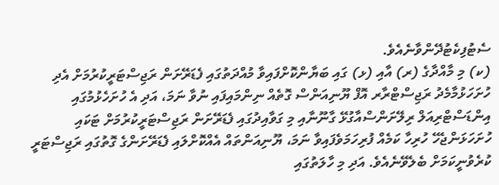ސެޓުފިކެޓުދޭންވާނެއެވެ.
(ކ) މި މާއްދާގެ (ރ) އާއި (ޅ) ގައި ބަޔާންކޮށްފައިވާ މުއްދަތުގައި ފެޑަރޭށަން ރަޖިސްޓަރީކުރުމަށް އެދި ހުށަހަޅުމާމެދު ރަޖިސްޓްރާރ އޮފް ޔޫނިއަންސް ގޮތެއް ނިންމައިފައި ނުވާ ނަމަ، އަދި އެ ހުށަހެޅުމުގައި އިންޑަސްޓްރިއަލް ރިލޭށަންސްއާގުޅޭ ގާނޫނާއި މި ގަވާއިދުގައި ފެޑަރޭށަން ރަޖިސްޓަރީކުރުމަށް ޓަކައި ހުށަހަޅަންޖެހޭ ހުރިހާ ކަމެއް ފުރިހަމަވެފައިވާ ނަމަ، ޔޫނިއަންތައް އެއްކޮށްލައި ފެޑަރޭށަންގެ ގޮތުގައި ރަޖިސްޓަރީ ކުރެވުނީކަމަށް ބެލެވޭނެއެވެ. އަދި މި ހާލަތުގައި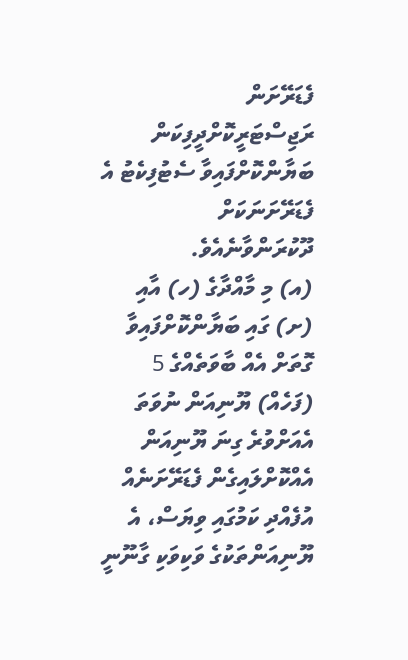ފެޑަރޭށަން ރަޖިސްޓަރީކޮށްދީފިކަން ބަޔާންކޮށްފައިވާ ސެޓުފިކެޓު އެ ފެޑަރޭށަނަކަށް ދޫކުރަންވާނެއެވެ.
(އ) މި މާއްދާގެ (ހ) އާއި (ށ) ގައި ބަޔާންކޮށްފައިވާ ގޮތަށް އެއް ބާވަތެއްގެ 5 (ފަހެއް) ޔޫނިއަން ނުވަތަ އެއަށްވުރެ ގިނަ ޔޫނިއަން އެއްކޮށްލައިގެން ފެޑަރޭށަނެއް އުފެއްދި ކަމުގައި ވިޔަސް، އެ ޔޫނިއަންތަކުގެ ވަކިވަކި ގާނޫނީ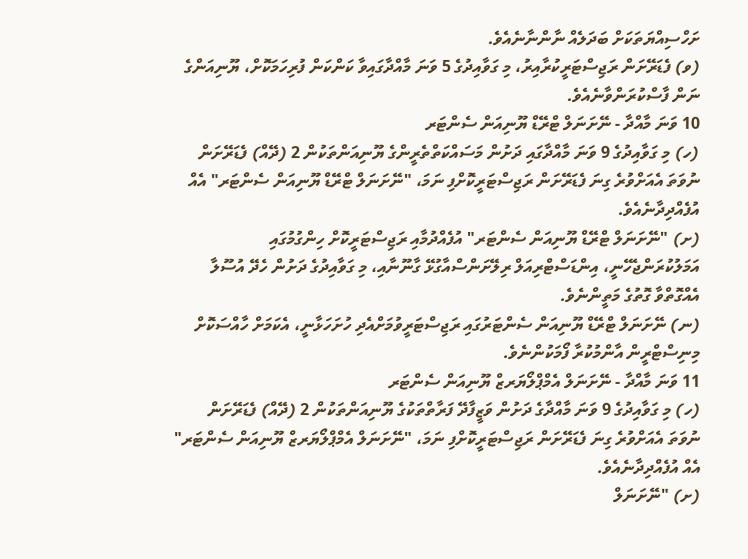ށަހްސިއްޔަތަކަށް ބަދަލެއް ނާންނާނެއެވެ.
(ވ) ފެޑަރޭށަން ރަޖިސްޓަރީކުރާއިރު، މި ގަވާއިދުގެ 5 ވަނަ މާއްދާގައިވާ ކަންކަން ފުރިހަމަކޮށް، ޔޫނިއަންގެ ނަން ފާސްކުރަންވާނެއެވެ.
10 ވަނަ މާއްދާ - ނޭށަނަލް ޓްރޭޑް ޔޫނިއަން ސެންޓަރ
(ހ) މި ގަވާއިދުގެ 9 ވަނަ މާއްދާގައި ދަށުން މަސައްކަތްތެރީންގެ ޔޫނިއަންތަކުން 2 (ދޭއް) ފެޑަރޭށަން ނުވަތަ އެއަށްވުރެ ގިނަ ފެޑަރޭށަން ރަޖިސްޓަރީކޮށްފި ނަމަ، "ނޭށަނަލް ޓްރޭޑް ޔޫނިއަން ސެންޓަރ" އެއް އުފެއްދިދާނެއެވެ.
(ށ) "ނޭށަނަލް ޓްރޭޑް ޔޫނިއަން ސެންޓަރ" އުފެއްދުމާއި ރަޖިސްޓަރީކޮށް ހިންގުމުގައި އަމަލުކުރަންޖެހޭނީ، އިންޑަސްޓްރިއަލް ރިލޭށަންސްއާގުޅޭ ގާނޫނާއި، މި ގަވާއިދުގެ ދަށުން ހެދޭ އުސޫލާ އެއްގޮތްވާ ގޮތުގެ މަތީންނެވެ.
(ނ) ނޭށަނަލް ޓްރޭޑް ޔޫނިއަން ސެންޓަރުގައި ރަޖިސްޓަރީވުމަށްއެދި ހުށަހަޅާނީ، އެކަމަށް ހާއްސަކޮށް މިނިސްޓްރީން އާންމުކުރާ ފޯމަކުންނެވެ.
11 ވަނަ މާއްދާ - ނޭށަނަލް އެމްޕްލޯޔަރޒް ޔޫނިއަން ސެންޓަރ
(ހ) މި ގަވާއިދުގެ 9 ވަނަ މާއްދާގެ ދަށުން ވަޒީފާދޭ ފަރާތްތަކުގެ ޔޫނިއަންތަކުން 2 (ދޭއް) ފެޑަރޭށަން ނުވަތަ އެއަށްވުރެ ގިނަ ފެޑަރޭށަން ރަޖިސްޓަރީކޮށްފި ނަމަ، "ނޭށަނަލް އެމްޕްލޯޔަރޒް ޔޫނިއަން ސެންޓަރ" އެއް އުފެއްދިދާނެއެވެ.
(ށ) "ނޭށަނަލް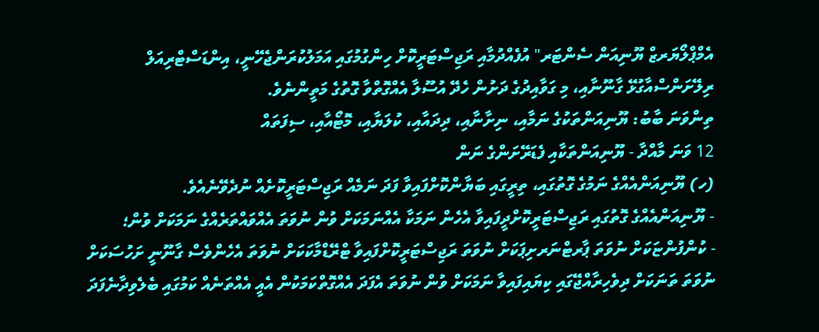އެމްޕްލޯޔަރޒް ޔޫނިއަން ސެންޓަރ" އުފެއްދުމާއި ރަޖިސްޓަރީކޮށް ހިންގުމުގައި އަމަލުކުރަންޖެހޭނީ، އިންޑަސްޓްރިއަލް ރިލޭށަންސްއާގުޅޭ ގާނޫނާއި، މި ގަވާއިދުގެ ދަށުން ހެދޭ އުސޫލާ އެއްގޮތްވާ ގޮތުގެ މަތީންނެވެ.
ތިންވަނަ ބާބު: ޔޫނިއަންތަކުގެ ނަމާއި، ނިށާނާއި، ދިދައާއި، ކުލަޔާއި، މޮޓޯއާއި، ސިފަތައް
12 ވަނަ މާއްދާ - ޔޫނިއަންތަކާއި ފެޑަރޭށަންގެ ނަން
(ހ) ޔޫނިއަންއެއްގެ ނަމުގެ ގޮތުގައި، ތިރީގައި ބަޔާންކޮށްފައިވާ ފަދަ ނަމެއް ރަޖިސްޓަރީކޮށެއް ނުދެވޭނެއެވެ.
- ޔޫނިއަންއެއްގެ ގޮތުގައި ރަޖިސްޓަރީކޮށްދީފައިވާ އެހެން ނަމަކާ އެއްނަމަކަށް ވުން ނުވަތަ އެއްވައްތަރެއްގެ ނަމަކަށް ވުން؛
- ކުންފުންޏަކަށް ނުވަތަ ޕާރޓްނަރށިޕަކަށް ނުވަތަ ރަޖިސްޓަރީކޮށްފައިވާ ޓްރޭޑްމާކަކަށް ނުވަތަ އެހެންވެސް ގާނޫނީ ށަހުސަކަށް ނުވަތަ ތަނަކަށް ދިވެހިރާއްޖޭގައި ކިޔައިފައިވާ ނަމަކަށް ވުން ނުވަތަ އެފަދަ އެއްގޮތްކަމަކުން އެއީ އެއްތަނެއް ކަމުގައި ބެލެވިދާނެފަދަ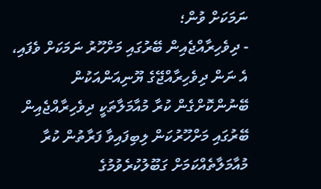ނަމަކަށް ވުން؛
- ދިވެހިރާއްޖެއިން ބޭރުގައި މަށްހޫރު ނަމަކަށް ވެފައި، އެ ނަން ދިވެހިރާއްޖޭގެ ޔޫނިއަންއަކުން ބޭނުންކޮށްގެން ކުރާ މުއާމަލާތަކީ ދިވެހިރާއްޖެއިން ބޭރުގައި މަށްހޫރުކަން ލިބިފައިވާ ފަރާތުން ކުރާ މުއާމަލާތެއްކަމަށް ގަބޫލުކުރެވުމުގެ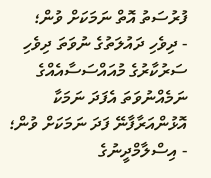ފުރުސަތު އޮތް ނަމަކަށް ވުން؛
- ދިވެހި ދައުލަތުގެ ނުވަތަ ދިވެހި ސަރުކާރުގެ މުއައްސަސާއެއްގެ ނަމެއްނުވަތަ އެފަދަ ނަމަކާ އޮޅުންއަރާފާނޭ ފަދަ ނަމަކަށް ވުން؛
- އިސްލާމްދީނުގެ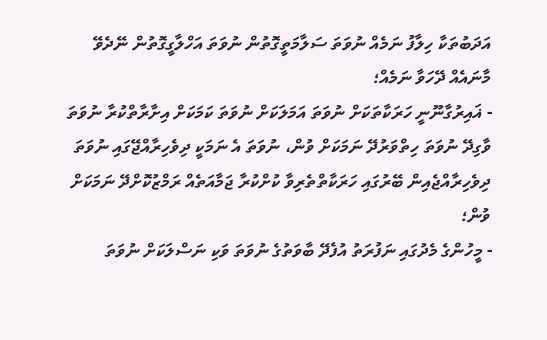އަދަބުތަކާ ހިލާފު ނަމެއް ނުވަތަ ސަލާމަތީގޮތުން ނުވަތަ އަހްލާގީގޮތުން ނޭދެވޭ މާނައެއް ދޭހަވާ ނަމެއް؛
- ޣައިރުގާނޫނީ ހަރަކާތަކަށް ނުވަތަ އަމަލަކަށް ނުވަތަ ކަމަކަށް އިށާރާތްކުރާ ނުވަތަ ވާގިދޭ ނުވަތަ ހިތްވަރުދޭ ނަމަކަށް ވުން، ނުވަތަ އެ ނަމަކީ ދިވެހިރާއްޖޭގައި ނުވަތަ ދިވެހިރާއްޖެއިން ބޭރުގައި ހަރަކާތްތެރިވާ ކުށްކުރާ ޖަމާއަތެއް ރަމްޒުކޮށްދޭ ނަމަކަށް ވުން؛
- މީހުންގެ މެދުގައި ނަފުރަތު އުފެދޭ ބާވަތުގެ ނުވަތަ ވަކި ނަސްލަކަށް ނުވަތަ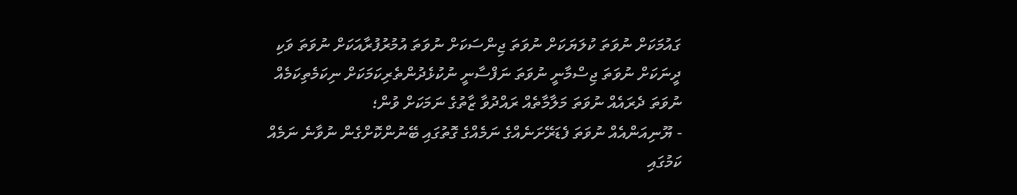ގައުމަކަށް ނުވަތަ ކުލަޔަކަށް ނުވަތަ ޖިންސަކަށް ނުވަތަ އުމުރުފުރާއަކަށް ނުވަތަ ވަކި ދީނަކަށް ނުވަތަ ޖިސްމާނީ ނުވަތަ ނަފްސާނީ ނުކުޅެދުންތެރިކަމަކަށް ނިކަމެތިކަމެއް ނުވަތަ ދެރައެއް ނުވަތަ މަލާމާތެއް ރައްދުވާ ޒާތުގެ ނަމަކަށް ވުން؛
- ޔޫނިއަންއެއް ނުވަތަ ފެޑަރޭށަނެއްގެ ނަމެއްގެ ގޮތުގައި ބޭނުންކޮށްގެން ނުވާނެ ނަމެއް ކަމުގައި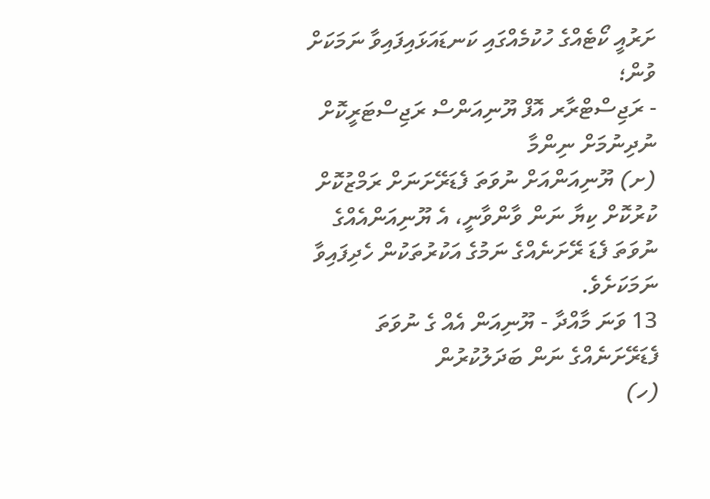ށަރުއީ ކޯޓެއްގެ ހުކުމެއްގައި ކަނޑައަޅައިފައިވާ ނަމަކަށް ވުން؛
- ރަޖިސްޓްރާރ އޮފް ޔޫނިއަންސް ރަޖިސްޓަރީކޮށް ނުދިނުމަށް ނިންމާ
(ށ) ޔޫނިއަންއަށް ނުވަތަ ފެޑަރޭށަނަށް ރަމްޒުކޮށް ކުރުކޮށް ކިޔާ ނަން ވާންވާނީ، އެ ޔޫނިއަންއެއްގެ ނުވަތަ ފެޑަ ރޭށަނެއްގެ ނަމުގެ އަކުރުތަކުން ހެދިފައިވާ ނަމަކަށެވެ.
13 ވަނަ މާއްދާ - ޔޫނިއަން އެއް ގެ ނުވަތަ ފެޑަރޭށަނެއްގެ ނަން ބަދަލުކުރުން
(ހ)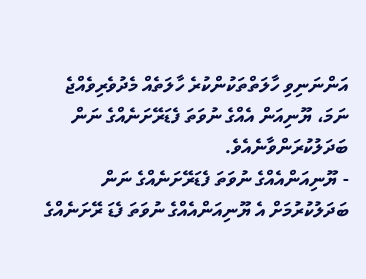އަންނަނިވި ހާލަތްތަކުންކުރެ ހާލަތެއް މެދުވެރިވެއްޖެ ނަމަ، ޔޫނިއަން އެއްގެ ނުވަތަ ފެޑަރޭށަނެއްގެ ނަން ބަދަލުކުރަންވާނެއެވެ.
- ޔޫނިއަންއެއްގެ ނުވަތަ ފެޑަރޭށަނެއްގެ ނަން ބަދަލުކުރުމަށް އެ ޔޫނިއަންއެއްގެ ނުވަތަ ފެޑަ ރޭށަނެއްގެ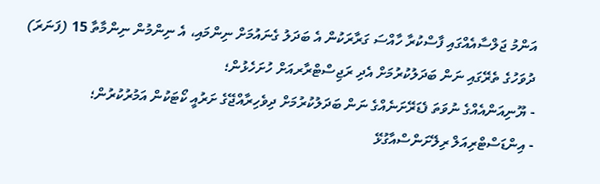އަންމު ޖަލްސާއެއްގައި ފާސްކުރާ ހާއްސަ ގަރާރަކުން އެ ބަދަލު ގެނައުމަށް ނިންމައި، އެ ނިންމުން ނިންމާތާ 15 (ފަނަރަ) ދުވަހުގެ ތެރޭގައި ނަން ބަދަލުކުރުމަށް އެދި ރަޖިސްޓްރާރއަށް ހުށަހެޅުން؛
- ޔޫނިއަންއެއްގެ ނުވަތަ ފެޑަރޭށަނެއްގެ ނަން ބަދަލުކުރުމަށް ދިވެހިރާއްޖޭގެ ށަރުއީ ކޯޓަކުން އަމުރުކުރުން؛
- އިންޑަސްޓްރިއަލް ރިލޭށަންސްއާގުޅޭ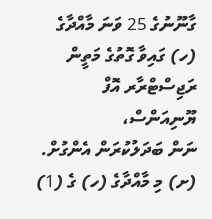ގާނޫނުގެ 25 ވަނަ މާއްދާގެ (ހ) ގައިވާ ގޮތުގެ މަތީން ރަޖިސްޓްރާރ އޮފް ޔޫނިއަންސް،
ނަން ބަދަލުކުރަން އެންގުށް.
(ށ) މި މާއްދާގެ (ހ) ގެ (1)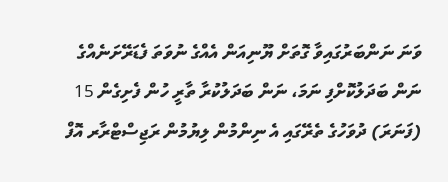ވަނަ ނަންބަރުގައިވާ ގޮތަށް ޔޫނިއަން އެއްގެ ނުވަތަ ފެޑަރޭށަނެއްގެ ނަން ބަދަލުކޮށްފި ނަމަ، ނަން ބަދަލުކުރާ ތާރީ ހުން ފެށިގެން 15 (ފަނަރަ) ދުވަހުގެ ތެރޭގައި އެ ނިންމުން ލިޔުމުން ރަޖިސްޓްރާރ އޮފް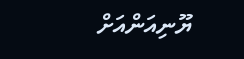ޔޫނިއަންއަށް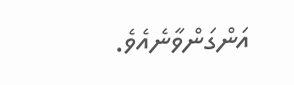އަންގަންވާނެއެވެ.